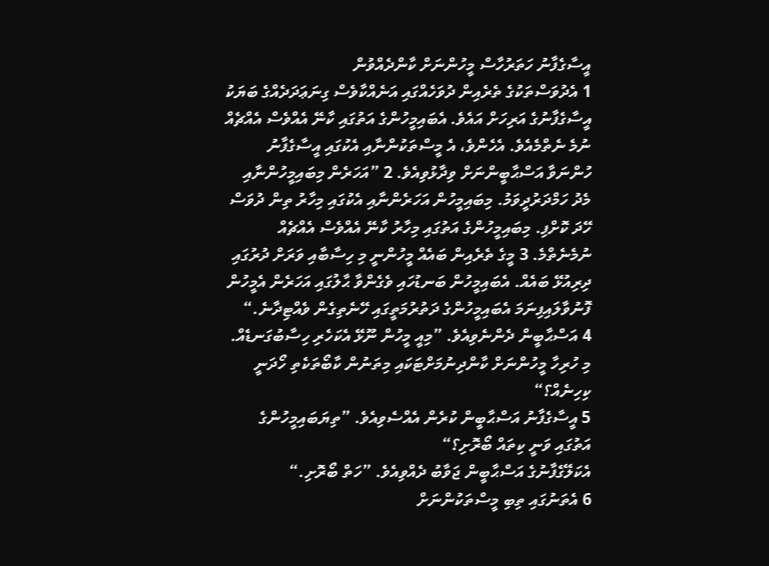އީސާގެފާނު ހަތަރުހާސް މީހުންނަށް ކާންދެއްވުން
1 އެދުވަސްތަކުގެ ތެރެއިން ދުވަހެއްގައި އަނެއްކާވެސް ގިނަޢަދަދެއްގެ ބަޔަކު އީސާގެފާނުގެ އަރިހަށް އައެވެ. އެބައިމީހުންގެ އަތުގައި ކާނޭ އެއްވެސް އެއްޗެއް ނުމެ ނެތްމެއެވެ. އެހެންވެ، އެ މީސްތަކުންނާއި އެކުގައި އީސާގެފާނު ހުންނަވާ އަސްޙާބީންނަށް ވިދާޅުވިއެވެ. 2 ”އަހަރެން މިބައިމީހުންނާއި މެދު ހަމްދަރުދީވަމު. މިބައިމީހުން އަހަރެންނާއި އެކުގައި މިހާރު ތިން ދުވަސް ހޭދަ ކޮށްފި. މިބައިމީހުންގެ އަތުގައި މިހާރު ކާނޭ އެއްވެސް އެއްޗެއް ނުމެނެތްމެ. 3 މީގެ ތެރެއިން ބައެއް މީހުންނީ މި ހިސާބާއި ވަރަށް ދުރުގައި ދިރިއުޅޭ ބައެއް. އެބައިމީހުން ބަނޑުހައި ވެގެންވާ ޙާލުގައި އަހަރެން އެމީހުން ފޮނުވާލައިފިނަމަ އެބައިމީހުންގެ ދަތުރުމަތީގައި ހޭނެތިގެން ވެއްޓިދާނެ.“
4 އަސްޙާބީން ދެންނެވިއެވެ. ”މިއީ މީހުން ނޫޅޭ އެކަހެރި ހިސާބުގަނޑެއް. މި ހުރިހާ މީހުންނަށް ކާންދިނުމަށްޓަކައި މިތަނުން ކާބޯތަކެތި ހޯދަނީ ކިހިނެއް؟“
5 އީސާގެފާނު އަސްޙާބީން ކުރެން އެއްސެވިއެވެ. ”ތިޔަބައިމީހުންގެ އަތުގައި ވަނީ ކިތައް ބޯރޮށި؟“
އެކަލޭގެފާނުގެ އަސްޙާބީން ޖަވާބު ދެއްވިއެވެ. ”ހަތް ބޯރޮށި.“
6 އެތަނުގައި ތިބި މީސްތަކުންނަށް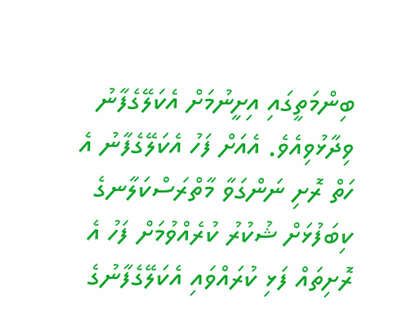ބިންމަތީގައި އިށީނުމަށް އެކަލޭގެފާނު ވިދާޅުވިއެވެ. އެއަށް ފަހު އެކަލޭގެފާނު އެ ހަތް ރޮށި ނަންގަވާ މާތްރަސްކަލާނގެ ކިބަފުޅަށް ޝުކުރު ކުރެއްވުމަށް ފަހު އެ ރޮށިތައް ފަޅި ކުރައްވައި އެކަލޭގެފާނުގެ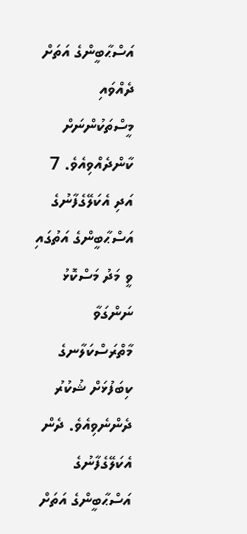އަސްޙާބީންގެ އަތަށް ދެއްވައި މީސްތަކުންނަށް ކާންދެއްވިއެވެ. 7 އަދި އެކަލޭގެފާނުގެ އަސްޙާބީންގެ އަތުގައި ވީ މަދު މަސްކޮޅު ނަންގަވާ މާތްރަސްކަލާނގެ ކިބަފުޅަށް ޝުކުރު ދެންނެވިއެވެ. ދެން އެކަލޭގެފާނުގެ އަސްޙާބީންގެ އަތަށް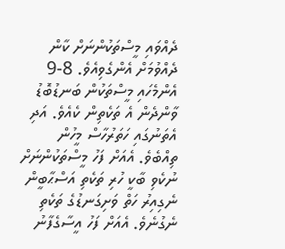ދެއްވައި މީސްތަކުންނަށް ކާން ދެއްވުމަށް އެންގެވިއެވެ. 8-9 އެންމެހައި މީސްތަކުން ބަނޑުބޮޑު ވާންދެން އެ ތަކެތިން ކެއެވެ. އަދި އެތަނުގައި ހަތަރުހާސް މީހުން ތިއްބެވެ. އެއަށް ފަހު މީސްތަކުންނަށް ނުކެވި ބާކީ ހުރި ތަކެތި އަސްޙާބީން ނެގިއިރު ހަތް ވަށިގަނޑުގެ ތަކެތި ނެގުނެވެ. އެއަށް ފަހު އީސާގެފާނު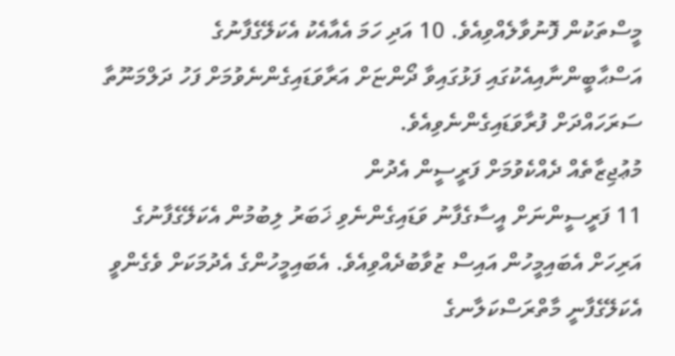މީސްތަކުން ފޮނުވާލެއްވިއެވެ. 10 އަދި ހަމަ އެއާއެކު އެކަލޭގެފާނުގެ އަސްޙާބީންނާއިއެކުގައި ފަޅުގައިވާ ދޯންޏަށް އަރާވަޑައިގެންނެވުމަށް ފަހު ދަލްމަނޫތާ ސަރަހައްދަށް ފުރާވަޑައިގެންނެވިއެވެ.
މުޢުޖިޒާތެއް ދެއްކެވުމަށް ފަރީސީން އެދުން
11 ފަރީސީންނަށް އީސާގެފާނު ވަޑައިގެންނެވި ޚަބަރު ލިބުމުން އެކަލޭގެފާނުގެ އަރިހަށް އެބައިމީހުން އައިސް ޒުވާބުދެއްވިއެވެ. އެބައިމީހުންގެ އެދުމަކަށް ވެގެންވީ އެކަލޭގެފާނީ މާތްރަސްކަލާނގެ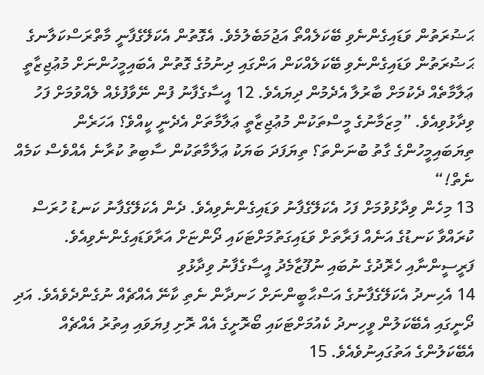ޙަޟުރަތުން ވަޑައިގެންނެވި ބޭކަލެއްތޯ އަޖުމަބެލުމެވެ. އެގޮތުން އެކަލޭގެފާނީ މާތްރަސްކަލާނގެ ޙަޟުރަތުން ވަޑައިގެންނެވި ބޭކަލެއްކަން އަންގައި ދިނުމުގެ ގޮތުން އެބައިމީހުންނަށް މުޢުޖިޒާތީ ޢަލާމާތެއް ދެކުމަށް ބާރުލާ އެދެމުން ދިޔައެވެ. 12 އީސާގެފާނު ފުން ނޭވާފުޅެއް ލެއްވުމަށް ފަހު ވިދާޅުވިއެވެ. ”މިޒަމާނުގެ މީސްތަކުން މުޢުޖިޒާތީ ޢަލާމާތަށް އެދެނީ ކީއްވެ؟ އަހަރެން ތިޔަބައިމީހުންގެ ގާތު ބުނަންތަ؟ ތިޔަފަދަ ބަޔަކު ޢަލާމާތަކުން ސާބިތު ކުރާނެ އެއްވެސް ކަމެއް ނެތް!“
13 މިހެން ވިދާޅުވުމަށް ފަހު އެކަލޭގެފާނު ވަޑައިގެންނެވިއެވެ. ދެން އެކަލޭގެފާނު ކަނޑު ހުރަސް ކުރައްވާ ކަނޑުގެ އަނެއް ފަރާތަށް ވަޑައިގަތުމަށްޓަކައި ދޯންޏަށް އަރާވަޑައިގެންނެވިއެވެ.
ފަރީސީންނާއި ހެރޮދުގެ ނުބައި ނުފޫޒާމެދު އީސާގެފާނު ވިދާޅުވި
14 އެހިނދު އެކަލޭގެފާނުގެ އަސްޙާބީންނަށް ހަނދާން ނެތި ކާނޭ އެއްޗެއް ނުގެންދެވެއެވެ. އަދި ދޯނީގައި އެބޭކަލުން ވީހިނދު ކެއުމަށްޓަކައި ބޯރޮށީގެ އެއް ރޮށި ފިޔަވައި އިތުރު އެއްޗެއް އެބޭކަލުންގެ އަތުގައިނުވެއެވެ. 15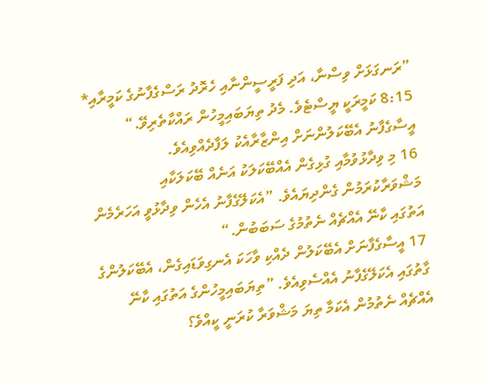”ރަނގަޅަށް ވިސްނާ، އަދި ފަރީސީންނާއި ހެރޮދު ރަސްގެފާނުގެ ކަމީރާއި* 8:15 ކަމީރަކީ ޔީސްޓެވެ. މެދު ތިޔަބައިމީހުން ރައްކާތެރިވޭ.“ އީސާގެފާނު އެބޭކަލުންނަށް އިންޒާރާއެކު ލަފާދެއްވިއެވެ.
16 މި ވިދާޅުވުމާއި ގުޅިގެން އެއްބޭކަލަކު އަނެއް ބޭކަލަކާއި މަޝްވަރާކުރަމުން ގެންދިޔައެވެ. ”އެކަލޭގެފާނު އެހެން ވިދާޅުވީ އަހަރެމެން އަތުގައި ކާނޭ އެއްޗެއް ނެތުމުގެ ސަބަބުން.“
17 އީސާގެފާނަށް އެބޭކަލުން ދެއްކި ވާހަކަ އެނގިވަޑައިގެން، އެބޭކަލުންގެ ގާތުގައި އެކަލޭގެފާނު އެއްސެވިއެވެ. ”ތިޔަބައިމީހުންގެ އަތުގައި ކާނޭ އެއްޗެއް ނެތުމުން އެކަމާ ތިޔަ މަޝްވަރާ ކުރަނީ ކީއްވެ؟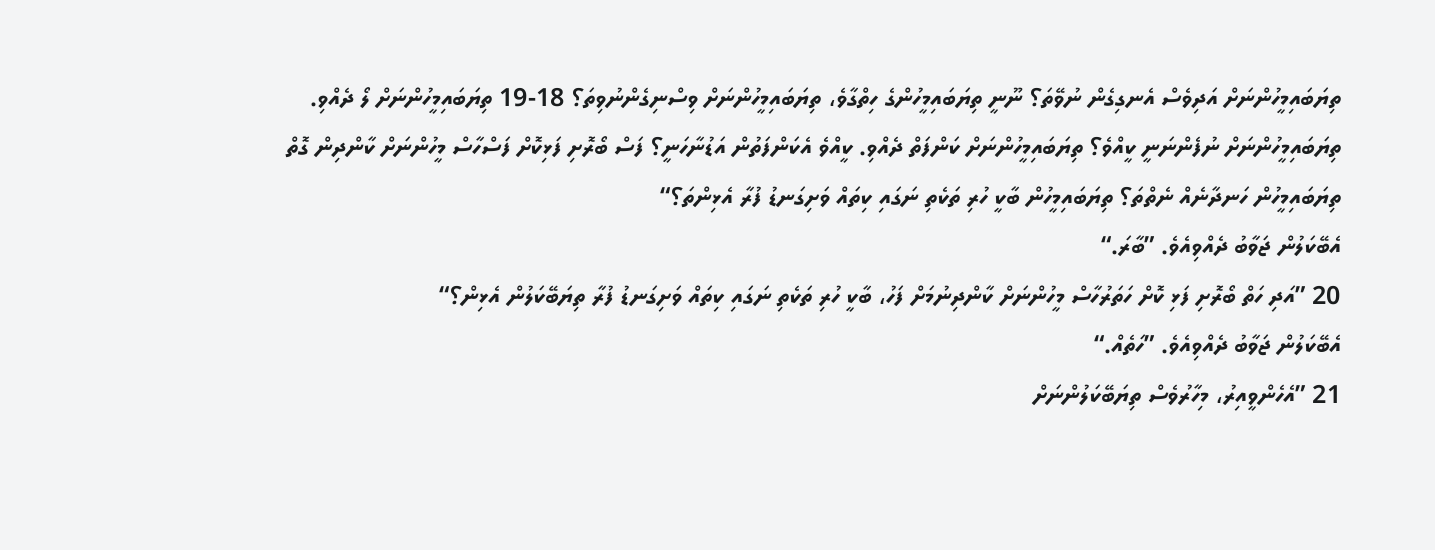ތިޔަބައިމީހުންނަށް އަދިވެސް އެނގިގެން ނުވޭތަ؟ ނޫނީ ތިޔަބައިމީހުންގެ ހިތްގާވެ، ތިޔަބައިމީހުންނަށް ވިސްނިގެންނުވިތަ؟ 18-19 ތިޔަބައިމީހުންނަށް ލޯ ދެއްވި. ތިޔަބައިމީހުންނަށް ނުފެންނަނީ ކީއްވެ؟ ތިޔަބައިމީހުންނަށް ކަންފަތް ދެއްވި. ކީއްވެ އެކަންފަތުން އަޑުނާހަނީ؟ ފަސް ބޯރޮށި ފަޅިކޮށް ފަސްހާސް މީހުންނަށް ކާންދިން ގޮތް ތިޔަބައިމީހުން ހަނދާނެއް ނެތްތަ؟ ތިޔަބައިމީހުން ބާކީ ހުރި ތަކެތި ނަގައި ކިތައް ވަށިގަނޑު ފުރާ އެޅިންތަ؟“
އެބޭކަލުން ޖަވާބު ދެއްވިއެވެ. ”ބާރަ.“
20 ”އަދި ހަތް ބޯރޮށި ފަޅި ކޮށް ހަތަރުހާސް މީހުންނަށް ކާންދިނުމަށް ފަހު، ބާކީ ހުރި ތަކެތި ނަގައި ކިތައް ވަށިގަނޑު ފުރާ ތިޔަބޭކަލުން އެޅިން؟“
އެބޭކަލުން ޖަވާބު ދެއްވިއެވެ. ”ހަތެއް.“
21 ”އެހެންވީއިރު، މިހާރުވެސް ތިޔަބޭކަލުންނަށް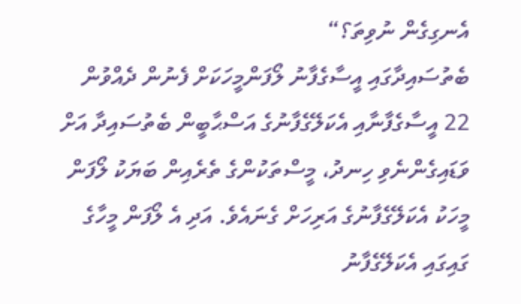އެނގިގެން ނުވިތަ؟“
ބެތުސައިދާގައި އީސާގެފާނު ލޯފަންމީހަކަށް ފެނުން ދެއްވުން
22 އީސާގެފާނާއި އެކަލޭގެފާނުގެ އަސްޙާބީން ބެތުސައިދާ އަށް ވަޑައިގެންނެވި ހިނދު، މީސްތަކުންގެ ތެރެއިން ބަޔަކު ލޯފަން މީހަކު އެކަލޭގެފާނުގެ އަރިހަށް ގެނައެވެ. އަދި އެ ލޯފަން މީހާގެ ގައިގައި އެކަލޭގެފާނު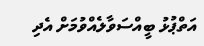އަތްޕުޅު ބީއްސަވާލެއްވުމަށް އެދި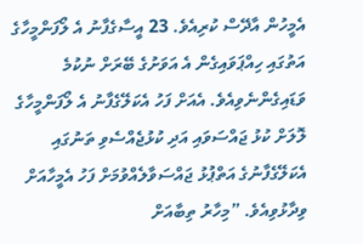އެމީހުން އާދޭސް ކުރިއެވެ. 23 އީސާގެފާނު އެ ލޯފަންމީހާގެ އަތުގައި ހިއްޕަވައިގެން އެ އަވަށުގެ ބޭރަށް ނުކުމެ ވަޑައިގެންނެވިއެވެ. އެއަށް ފަހު އެކަލޭގެފާނު އެ ލޯފަންމީހާގެ ލޮލަށް ކުޅު ޖައްސަވައި އަދި ކުޅުޖެއްސެވި ތަނުގައި އެކަލޭގެފާނުގެ އަތްޕުޅު ޖައްސަވާލެއްވުމަށް ފަހު އެމީހާއަށް ވިދާޅުވިއެވެ. ”މިހާރު ތިބާއަށް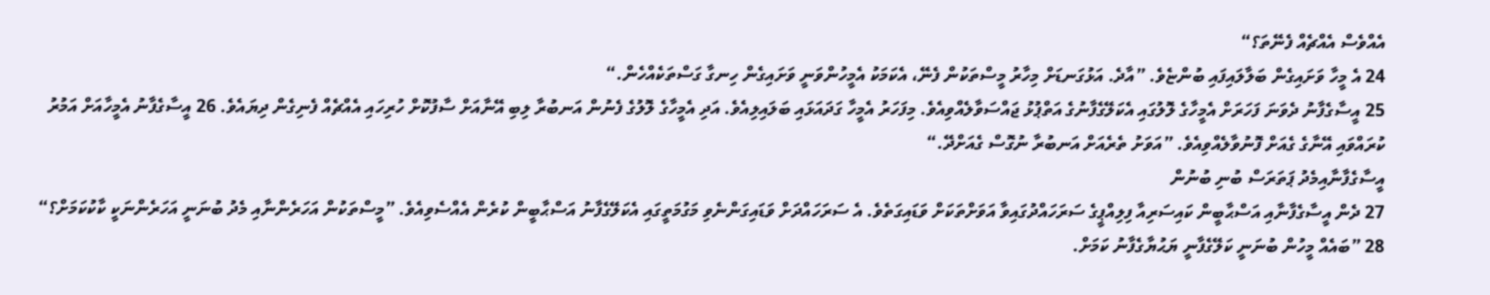އެއްވެސް އެއްޗެއް ފެނޭތަ؟“
24 އެ މީހާ ވަށައިގެން ބަލާލައިފައި ބުންޏެވެ. ”އާދެ. އަޅުގަނޑަށް މިހާރު މީސްތަކުން ފެނޭ، އެކަމަކު އެމީހުންވަނީ ވަށައިގެން ހިނގާ ގަސްތަކެއްހެން.“
25 އީސާގެފާނު ދެވަނަ ފަހަރަށް އެމީހާގެ ލޮލުގައި އެކަލޭގެފާނުގެ އަތްޕުޅު ޖައްސަވާލެއްވިއެވެ. މިފަހަރު އެމީހާ ގަދައަޅައި ބަލައިލިއެވެ. އަދި އެމީހާގެ ލޮލުގެ ފެނުން އަނބުރާ ލިބި އޭނާއަށް ސާފުކޮށް ހުރިހައި އެއްޗެއް ފެނިގެން ދިޔައެވެ. 26 އީސާގެފާނު އެމީހާއަށް އަމުރު ކުރައްވައި އޭނާގެ ގެއަށް ފޮނުވާލެއްވިއެވެ. ”އަވަށު ތެރެއަށް އަނބުރާ ނުގޮސް ގެއަށްދޭ.“
އީސާގެފާނާއިމެދު ޕަތަރަސް ބުނި ބުނުން
27 ދެން އީސާގެފާނާއި އަސްޙާބީން ކައިސަރިއާ ފިލިއްޕީގެ ސަރަހައްދުގައިވާ އަވަށްތަކަށް ވަޑައިގަތެވެ. އެ ސަރަހައްދަށް ވަޑައިގަންނެވި މަގުމަތީގައި އެކަލޭގެފާނު އަސްޙާބީން ކުރެން އެއްސެވިއެވެ. ”މީސްތަކުން އަހަރެންނާއި މެދު ބުނަނީ އަހަރެންނަކީ ކާކުކަމަށް؟“
28 ”ބައެއް މީހުން ބުނަނީ ކަލޭގެފާނީ ޔަޙުޔާގެފާނު ކަމަށް.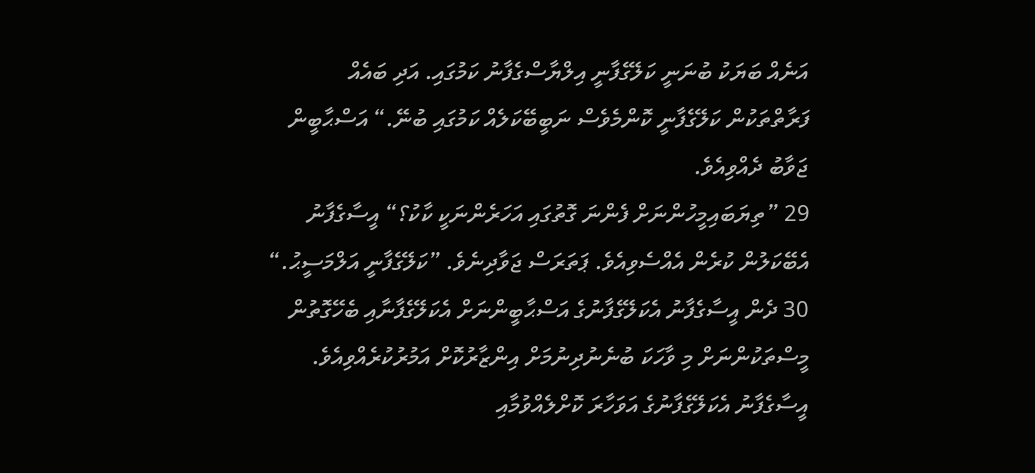އަނެއް ބަޔަކު ބުނަނީ ކަލޭގެފާނީ އިލްޔާސްގެފާނު ކަމުގައި. އަދި ބައެއް ފަރާތްތަކުން ކަލޭގެފާނީ ކޮންމެވެސް ނަބީބޭކަލެއް ކަމުގައި ބުނޭ.“ އަސްޙާބީން ޖަވާބު ދެއްވިއެވެ.
29 ”ތިޔަބައިމީހުންނަށް ފެންނަ ގޮތުގައި އަހަރެންނަކީ ކާކު؟“ އީސާގެފާނު އެބޭކަލުން ކުރެން އެއްސެވިއެވެ. ޕަތަރަސް ޖަވާދިނެވެ. ”ކަލޭގެފާނީ އަލްމަސީޙު.“
30 ދެން އީސާގެފާނު އެކަލޭގެފާނުގެ އަސްޙާބީންނަށް އެކަލޭގެފާނާއި ބެހޭގޮތުން މީސްތަކުންނަށް މި ވާހަކަ ބުނެނުދިނުމަށް އިންޒާރުކޮށް އަމުރުކުރެއްވިއެވެ.
އީސާގެފާނު އެކަލޭގެފާނުގެ އަވަހާރަ ކޮށްލެއްވުމާއި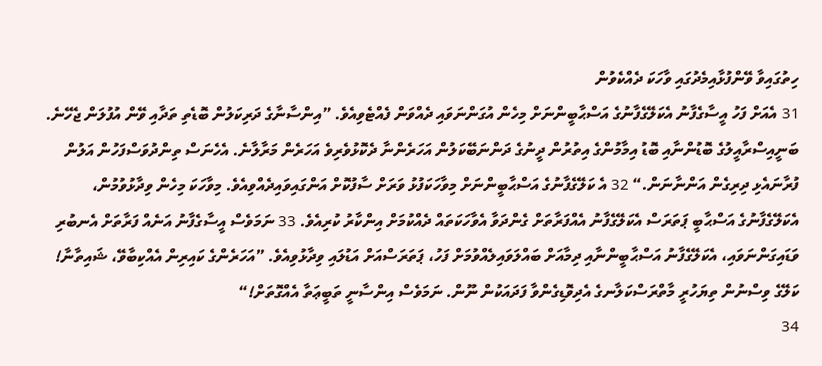ހިތުގައިވާ ވޭންފުޅާއިމެދުގައި ވާހަކަ ދެއްކެވުން
31 އެއަށް ފަހު އީސާގެފާނު އެކަލޭގެފާނުގެ އަސްޙާބީންނަށް މިހެން އުގަންނަވައި ދެއްވަން ފެއްޓެވިއެވެ. ”އިންސާނާގެ ދަރިކަލުން ބޮޑެތި ތަދާއި ވޭން އުފުލަން ޖެހޭނެ. ބަނީއިސްރާއީލުގެ ބޮޑުންނާއި ބޮޑު އިމާމުންގެ އިތުރުން ދީނުގެ ދަންނަބޭކަލުން އަހަރެންނާ ދެކޮޅުވެރިވެ އަހަރެން މަރާލާނެ. އެހެނަސް ތިންދުވަސްފަހުން އަލުން ފުރާނައެޅި ދިރިގެން އަންނާނަން.“ 32 އެ ކަލޭގެފާނުގެ އަސްޙާބީންނަށް މިވާހަކަފުޅު ވަރަށް ސާފުކޮށް އަންގައިވައިދެއްވިއެވެ. މިވާހަކަ މިހެން ވިދާޅުވުމުން، އެކަލޭގެފާނުގެ އަސްޙާބީ ޕަތަރަސް އެކަލޭގެފާނު އެއްފަރާތަށް ގެންދަވާ އެވާހަކަތައް ދެއްކުމަށް އިންކާރު ކުރިއެވެ. 33 ނަމަވެސް އީސާގެފާނު އަނެއް ފަރާތަށް އެނބުރި ވަޑައިގަންނަވައި، އެކަލޭގެފާނު އަސްޙާބީންނާއި ދިމާއަށް ބައްލަވައިލެއްވުމަށް ފަހު، ޕަތަރަސްއަށް އަޑުލައި ވިދާޅުވިއެވެ. ”އަހަރެންގެ ކައިރިން އެއްކިބާވޭ، ޝައިތާނާ! ކަލޭގެ ވިސްނުން ތިޔަހުރީ މާތްރަސްކަލާނގެ އެދިވޮޑިގެންވާ ފަދައަކުން ނޫން. ނަމަވެސް އިންސާނީ ތަބީޢަތާ އެއްގޮތަށް!“
34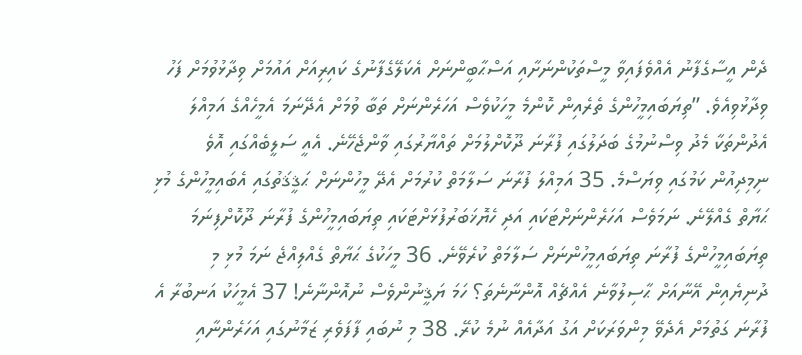ދެން އީސާގެފާނު އެއްވެފައިވާ މީސްތަކުންނަށާއި އަސްޙާބީންނަށް އެކަލޭގެފާނުގެ ކައިރިއަށް އައުމަށް ވިދާޅުވުމަށް ފަހު ވިދާޅުވިއެވެ. ”ތިޔަބައިމީހުންގެ ތެރެއިން ކޮންމެ މީހަކުވެސް އަހަރެންނަށް ތަބާ ވުމަށް އެދޭނަމަ އެމީހެއްގެ އަމިއްލަ އެދުންތަކާ މެދު ވިސްނުމުގެ ބަދަލުގައި ފުރާނަ ދޫކޮށްލުމަށް ތައްޔާރުގައި ވާންޖެހޭނެ. އެއީ ސަލީބެއްގައި އޮވެ ނިމިދިއުން ކަމުގައި ވިޔަސްމެ. 35 އަމިއްލަ ފުރާނަ ސަލާމަތް ކުރުމަށް އެދޭ މީހުންނަށް ޙަޤީޤަތުގައި އެބައިމީހުންގެ މުޅި ޙަޔާތް ގެއްލޭނެ. ނަމަވެސް އަހަރެންނަށްޓަކައި އަދި ހެޔޮޚަބަރުފުޅަށްޓަކައި ތިޔަބައިމީހުންގެ ފުރާނަ ދޫކޮށްފިނަމަ ތިޔަބައިމީހުންގެ ފުރާނަ ތިޔަބައިމީހުންނަށް ސަލާމަތް ކުރެވޭނެ. 36 މީހަކުގެ ޙަޔާތް ގެއްލިއްޖެ ނަމަ މުޅި މި ދުނިޔެއިން އޭނާއަށް ޙާސިލުވާނެ އެއްޗެއް އޮންނާނެތަ؟ ހަމަ ޔަޤީނުންވެސް ނުއޮންނާނެ! 37 އެމީހަކު އަނބުރާ އެ ފުރާނަ ގަތުމަށް އެދެވޭ މިންވަރަކަށް އަގު އަދާއެއް ނުމެ ކުރޭ. 38 މި ނުބައި ފާފަވެރި ޒަމާނުގައި އަހަރެންނާއި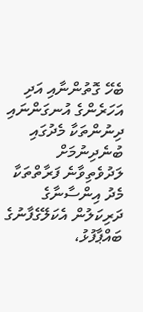ބެހޭ ގޮތުންނާއި އަދި އަހަރެންގެ އުނގަންނައި ދިނުންތަކާ މެދުގައި ބުނެދިނުމަށް ލަދުވެތިވާނެ ފަރާތްތަކާ މެދު އިންސާނާގެ ދަރިކަލުން އެކަލޭގެފާނުގެ ބައްޕާފުޅު،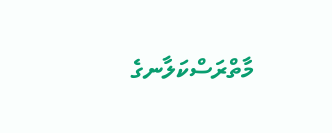މާތްރަސްކަލާނގެ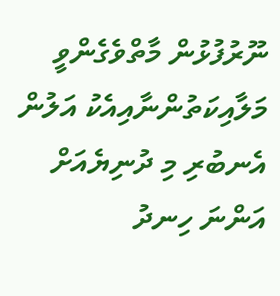ނޫރުފުޅުން މާތްވެގެންވީ މަލާއިކަތުންނާއިއެކު އަލުން އެނބުރި މި ދުނިޔެއަށް އަންނަ ހިނދު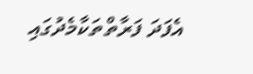އެފަދަ ފަރާތްތަކާމެދުގައި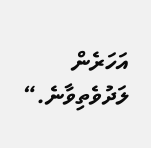އަހަރެން ލަދުވެތިވާނެ.“